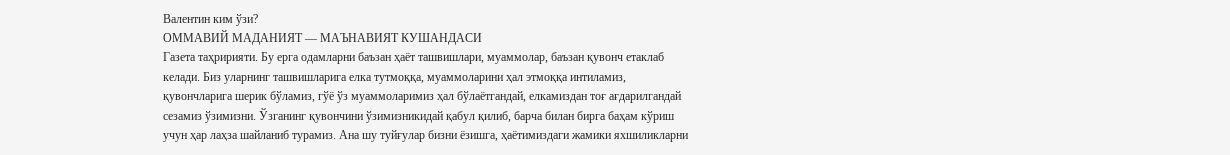Валентин ким ўзи?
ОММАВИЙ МАДАНИЯТ — МАЪНАВИЯТ КУШАНДАСИ
Газета таҳририяти. Бу ерга одамларни баъзан ҳаёт ташвишлари, муаммолар, баъзан қувонч етаклаб келади. Биз уларнинг ташвишларига елка тутмоққа, муаммоларини ҳал этмоққа интиламиз, қувончларига шерик бўламиз, гўё ўз муаммоларимиз ҳал бўлаётгандай, елкамиздан тоғ ағдарилгандай сезамиз ўзимизни. Ўзганинг қувончини ўзимизникидай қабул қилиб, барча билан бирга баҳам кўриш учун ҳар лаҳза шайланиб турамиз. Ана шу туйғулар бизни ёзишга, ҳаётимиздаги жамики яхшиликларни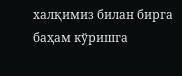халқимиз билан бирга баҳам кўришга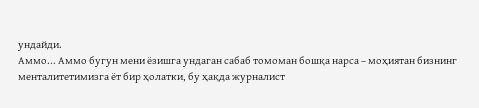ундайди.
Аммо... Аммо бугун мени ёзишга ундаган сабаб томоман бошқа нарса – моҳиятан бизнинг менталитетимизга ёт бир ҳолатки, бу ҳақда журналист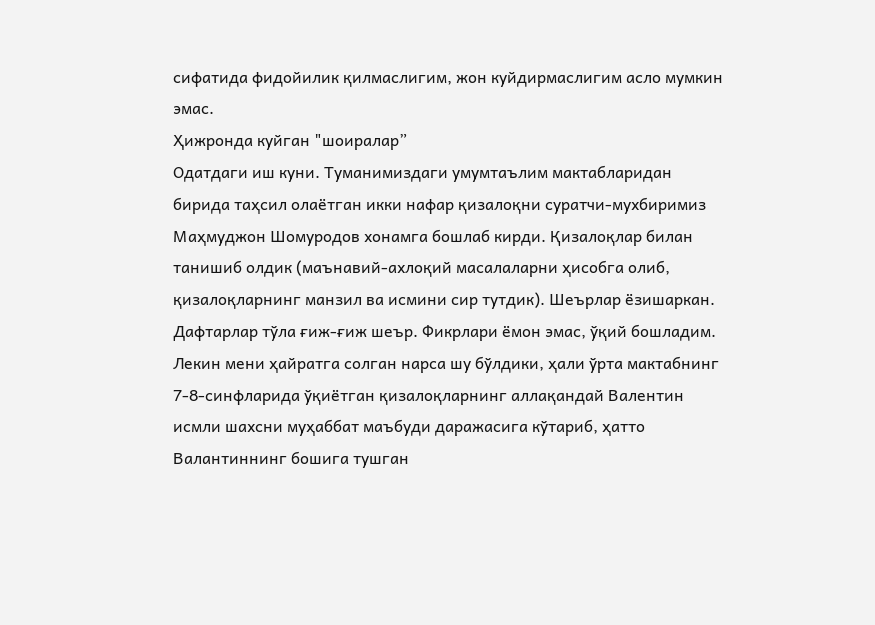сифатида фидойилик қилмаслигим, жон куйдирмаслигим асло мумкин эмас.
Ҳижронда куйган "шоиралар”
Одатдаги иш куни. Туманимиздаги умумтаълим мактабларидан бирида таҳсил олаётган икки нафар қизалоқни суратчи-мухбиримиз Маҳмуджон Шомуродов хонамга бошлаб кирди. Қизалоқлар билан танишиб олдик (маънавий-ахлоқий масалаларни ҳисобга олиб, қизалоқларнинг манзил ва исмини сир тутдик). Шеърлар ёзишаркан. Дафтарлар тўла ғиж-ғиж шеър. Фикрлари ёмон эмас, ўқий бошладим. Лекин мени ҳайратга солган нарса шу бўлдики, ҳали ўрта мактабнинг 7-8-синфларида ўқиётган қизалоқларнинг аллақандай Валентин исмли шахсни муҳаббат маъбуди даражасига кўтариб, ҳатто Валантиннинг бошига тушган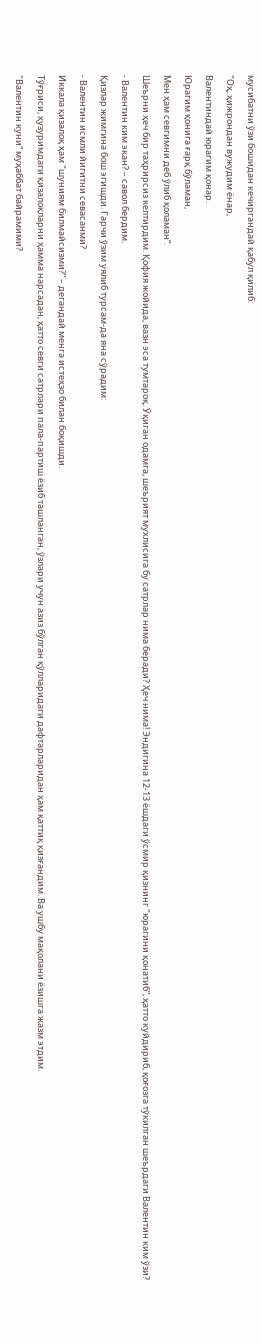мусибатни ўзи бошидан кечиргандай қабул қилиб:
"Оҳ, ҳижрондан вужудим ёнар,
Валентиндай юрагим қонар.
Юрагим қонига ғарқ бўламан,
Мен ҳам севгимни деб ўлиб қоламан”.
Шеърни ҳеч бир таҳрирсиз келтирдим. Қофия жойида, вазн эса тумтароқ. Ўқиган одамга, шеърият мухлисига бу сатрлар нима беради? Ҳеч нима! Эндигина 12-13 ёшдаги ўсмир қизнинг "юрагини қонатиб”, ҳатто куйдириб, қоғозга тўкилган шеърдаги Валентин ким ўзи?
- Валентин ким экан? – савол бердим.
Қизлар жимгина бош эгишди. Гарчи ўзим уялиб турсам-да яна сўрадим:
- Валентин исмли йигитни севасанми?
Иккала қизалоқ ҳам "шуниям билмайсизми?” – дегандай менга истеҳзо билан боқишди.
Тўғриси, ҳузуримдаги қизалоқларни ҳамма нарсадан, ҳатто севги сатрлари пала-партиш ёзиб ташланган, ўзлари учун азиз бўлган қўлларидаги дафтарларидан ҳам қаттиқ қизғандим. Ва ушбу мақолани ёзишга жазм этдим.
"Валентин куни” муҳаббат байрамими?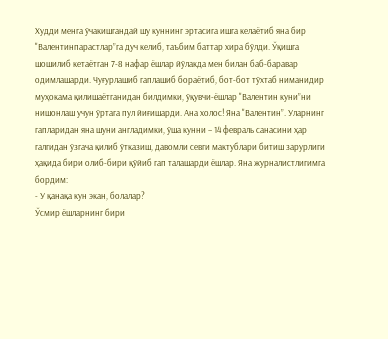Худди менга ўчакишгандай шу куннинг эртасига ишга келаётиб яна бир "Валентинпарастлар”га дуч келиб, таъбим баттар хира бўлди. Ўқишга шошилиб кетаётган 7-8 нафар ёшлар йўлакда мен билан баб-баравар одимлашарди. Чуғурлашиб гаплашиб бораётиб, бот-бот тўхтаб ниманидир муҳокама қилишаётганидан билдимки, ўқувчи-ёшлар "Валентин куни”ни нишонлаш учун ўртага пул йиғишарди. Ана холос! Яна "Валентин”. Уларнинг гапларидан яна шуни англадимки, ўша кунни – 14 февраль санасини ҳар галгидан ўзгача қилиб ўтказиш, давомли севги мактублари битиш зарурлиги ҳақида бири олиб-бири қўйиб гап талашарди ёшлар. Яна журналистлигимга бордим:
- У қанақа кун экан, болалар?
Ўсмир ёшларнинг бири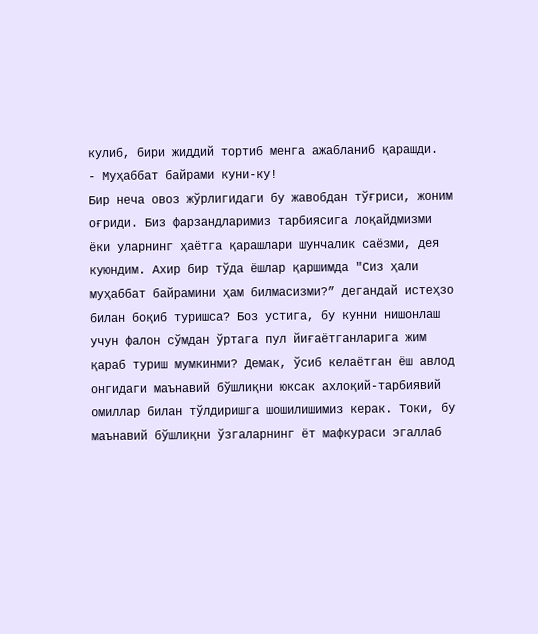кулиб, бири жиддий тортиб менга ажабланиб қарашди.
- Муҳаббат байрами куни-ку!
Бир неча овоз жўрлигидаги бу жавобдан тўғриси, жоним оғриди. Биз фарзандларимиз тарбиясига лоқайдмизми ёки уларнинг ҳаётга қарашлари шунчалик саёзми, дея куюндим. Ахир бир тўда ёшлар қаршимда "Сиз ҳали муҳаббат байрамини ҳам билмасизми?” дегандай истеҳзо билан боқиб туришса? Боз устига, бу кунни нишонлаш учун фалон сўмдан ўртага пул йиғаётганларига жим қараб туриш мумкинми? Демак, ўсиб келаётган ёш авлод онгидаги маънавий бўшлиқни юксак ахлоқий-тарбиявий омиллар билан тўлдиришга шошилишимиз керак. Токи, бу маънавий бўшлиқни ўзгаларнинг ёт мафкураси эгаллаб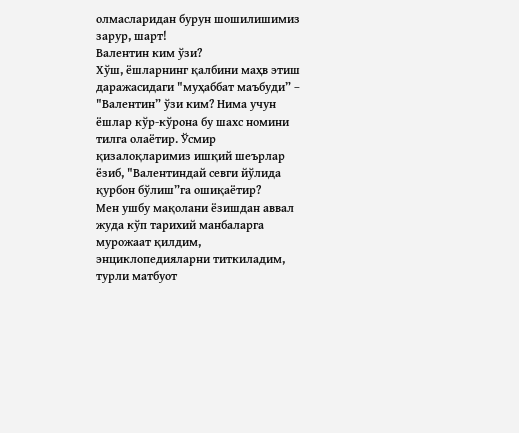олмасларидан бурун шошилишимиз зарур, шарт!
Валентин ким ўзи?
Хўш, ёшларнинг қалбини маҳв этиш даражасидаги "муҳаббат маъбуди” – "Валентин” ўзи ким? Нима учун ёшлар кўр-кўрона бу шахс номини тилга олаётир. Ўсмир қизалоқларимиз ишқий шеърлар ёзиб, "Валентиндай севги йўлида қурбон бўлиш”га ошиқаётир?
Мен ушбу мақолани ёзишдан аввал жуда кўп тарихий манбаларга мурожаат қилдим, энциклопедияларни титкиладим, турли матбуот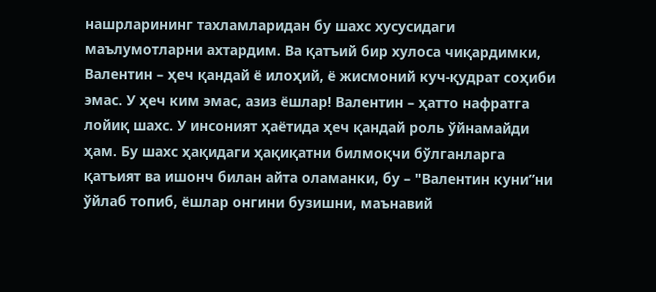нашрларининг тахламларидан бу шахс хусусидаги маълумотларни ахтардим. Ва қатъий бир хулоса чиқардимки, Валентин – ҳеч қандай ё илоҳий, ё жисмоний куч-қудрат соҳиби эмас. У ҳеч ким эмас, азиз ёшлар! Валентин – ҳатто нафратга лойиқ шахс. У инсоният ҳаётида ҳеч қандай роль ўйнамайди ҳам. Бу шахс ҳақидаги ҳақиқатни билмоқчи бўлганларга қатъият ва ишонч билан айта оламанки, бу – "Валентин куни”ни ўйлаб топиб, ёшлар онгини бузишни, маънавий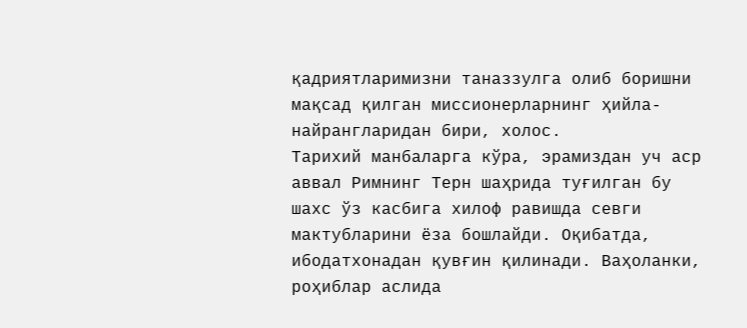қадриятларимизни таназзулга олиб боришни мақсад қилган миссионерларнинг ҳийла-найрангларидан бири, холос.
Тарихий манбаларга кўра, эрамиздан уч аср аввал Римнинг Терн шаҳрида туғилган бу шахс ўз касбига хилоф равишда севги мактубларини ёза бошлайди. Оқибатда, ибодатхонадан қувғин қилинади. Ваҳоланки, роҳиблар аслида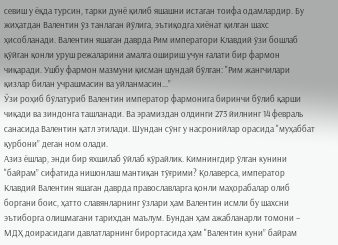севиш у ёқда турсин, тарки дунё қилиб яшашни истаган тоифа одамлардир. Бу жиҳатдан Валентин ўз танлаган йўлига, эътиқодга хиёнат қилган шахс ҳисобланади. Валентин яшаган даврда Рим императори Клавдий ўзи бошлаб қўйган қонли уруш режаларини амалга ошириш учун ғалати бир фармон чиқаради. Ушбу фармон мазмуни қисман шундай бўлган: "Рим жангчилари қизлар билан учрашмасин ва уйланмасин...”
Ўзи роҳиб бўлатуриб Валентин император фармонига биринчи бўлиб қарши чиқади ва зиндонга ташланади. Ва эрамиздан олдинги 273 йилнинг 14 февраль санасида Валентин қатл этилади. Шундан сўнг у насронийлар орасида "муҳаббат қурбони” деган ном олади.
Азиз ёшлар, энди бир яхшилаб ўйлаб кўрайлик. Кимнингдир ўлган кунини "байрам” сифатида нишонлаш мантиқан тўғрими? Қолаверса, император Клавдий Валентин яшаган даврда православларга қонли маҳорабалар олиб боргани боис, ҳатто славянларнинг ўзлари ҳам Валентин исмли бу шахсни эътиборга олишмагани тарихдан маълум. Бундан ҳам ажабланарли томони – МДҲ доирасидаги давлатларнинг бирортасида ҳам "Валентин куни” байрам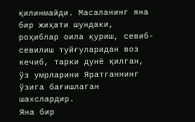қилинмайди. Масаланинг яна бир жиҳати шундаки, роҳиблар оила қуриш, севиб-севилиш туйғуларидан воз кечиб, тарки дунё қилган, ўз умрларини Яратганнинг ўзига бағишлаган шахслардир.
Яна бир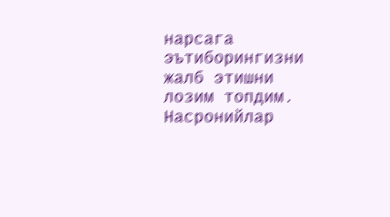нарсага эътиборингизни жалб этишни лозим топдим. Насронийлар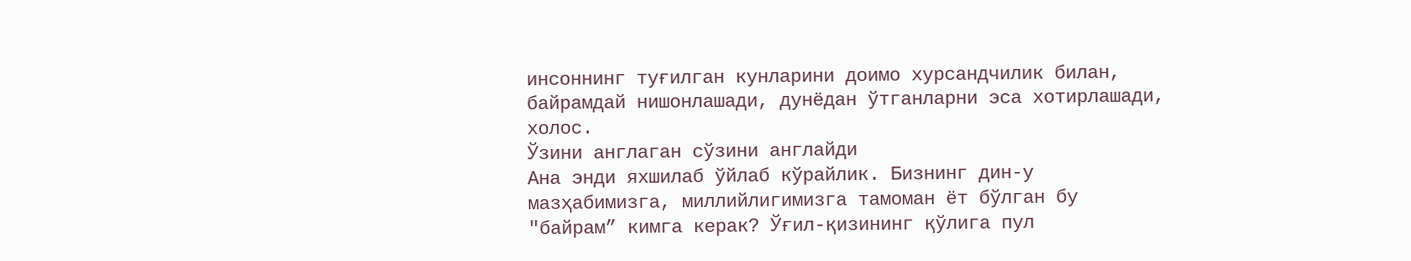инсоннинг туғилган кунларини доимо хурсандчилик билан, байрамдай нишонлашади, дунёдан ўтганларни эса хотирлашади, холос.
Ўзини англаган сўзини англайди
Ана энди яхшилаб ўйлаб кўрайлик. Бизнинг дин-у мазҳабимизга, миллийлигимизга тамоман ёт бўлган бу "байрам” кимга керак? Ўғил-қизининг қўлига пул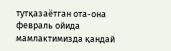тутқазаётган ота-она февраль ойида мамлактимизда қандай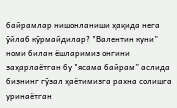байрамлар нишонланиши ҳақида нега ўйлаб кўрмайдилар? "Валентин куни” номи билан ёшларимиз онгини заҳарлаётган бу "ясама байрам” аслида бизнинг гўзал ҳаётимизга рахна солишга уринаётган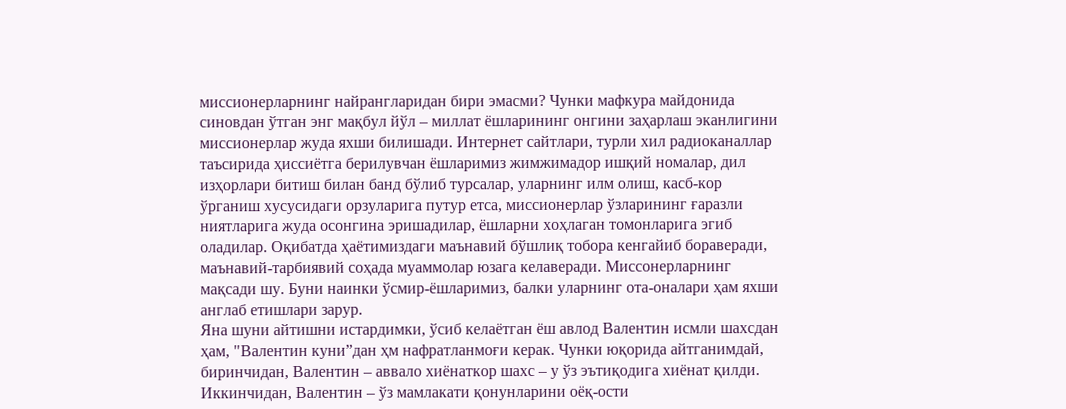миссионерларнинг найрангларидан бири эмасми? Чунки мафкура майдонида синовдан ўтган энг мақбул йўл – миллат ёшларининг онгини заҳарлаш эканлигини миссионерлар жуда яхши билишади. Интернет сайтлари, турли хил радиоканаллар таъсирида ҳиссиётга берилувчан ёшларимиз жимжимадор ишқий номалар, дил изҳорлари битиш билан банд бўлиб турсалар, уларнинг илм олиш, касб-кор ўрганиш хусусидаги орзуларига путур етса, миссионерлар ўзларининг ғаразли ниятларига жуда осонгина эришадилар, ёшларни хоҳлаган томонларига эгиб оладилар. Оқибатда ҳаётимиздаги маънавий бўшлиқ тобора кенгайиб бораверади, маънавий-тарбиявий соҳада муаммолар юзага келаверади. Миссонерларнинг мақсади шу. Буни наинки ўсмир-ёшларимиз, балки уларнинг ота-оналари ҳам яхши англаб етишлари зарур.
Яна шуни айтишни истардимки, ўсиб келаётган ёш авлод Валентин исмли шахсдан ҳам, "Валентин куни”дан ҳм нафратланмоғи керак. Чунки юқорида айтганимдай, биринчидан, Валентин – аввало хиёнаткор шахс – у ўз эътиқодига хиёнат қилди. Иккинчидан, Валентин – ўз мамлакати қонунларини оёқ-ости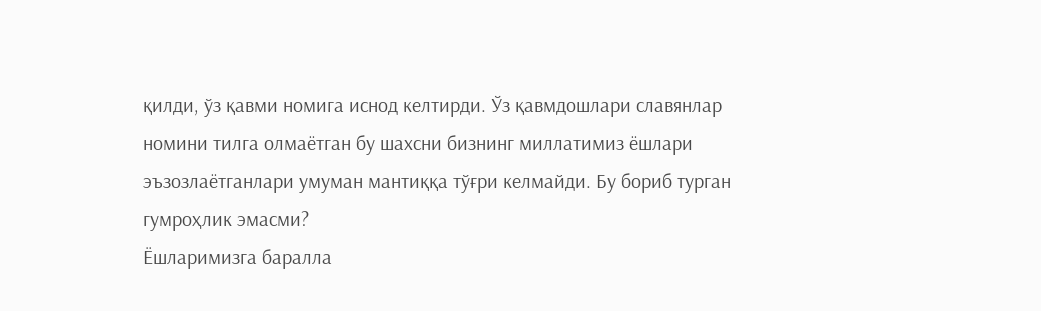қилди, ўз қавми номига иснод келтирди. Ўз қавмдошлари славянлар номини тилга олмаётган бу шахсни бизнинг миллатимиз ёшлари эъзозлаётганлари умуман мантиққа тўғри келмайди. Бу бориб турган гумроҳлик эмасми?
Ёшларимизга баралла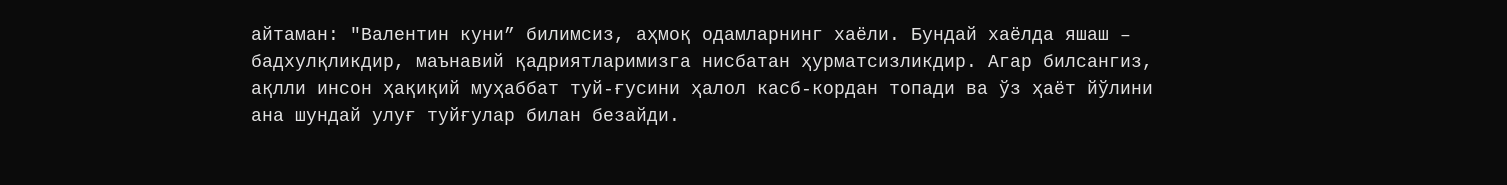айтаман: "Валентин куни” билимсиз, аҳмоқ одамларнинг хаёли. Бундай хаёлда яшаш – бадхулқликдир, маънавий қадриятларимизга нисбатан ҳурматсизликдир. Агар билсангиз, ақлли инсон ҳақиқий муҳаббат туй-ғусини ҳалол касб-кордан топади ва ўз ҳаёт йўлини ана шундай улуғ туйғулар билан безайди.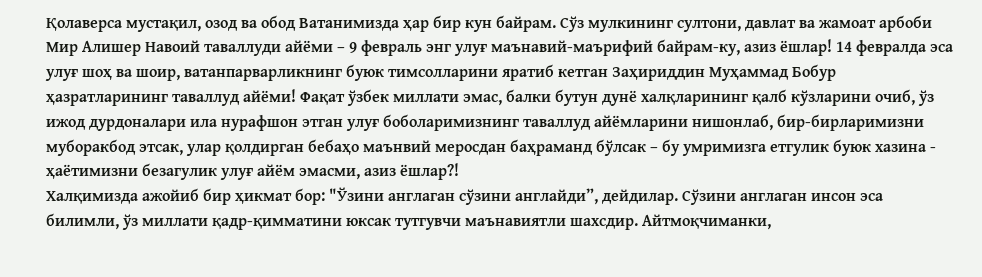Қолаверса мустақил, озод ва обод Ватанимизда ҳар бир кун байрам. Сўз мулкининг султони, давлат ва жамоат арбоби Мир Алишер Навоий таваллуди айёми – 9 февраль энг улуғ маънавий-маърифий байрам-ку, азиз ёшлар! 14 февралда эса улуғ шоҳ ва шоир, ватанпарварликнинг буюк тимсолларини яратиб кетган Заҳириддин Муҳаммад Бобур ҳазратларининг таваллуд айёми! Фақат ўзбек миллати эмас, балки бутун дунё халқларининг қалб кўзларини очиб, ўз ижод дурдоналари ила нурафшон этган улуғ боболаримизнинг таваллуд айёмларини нишонлаб, бир-бирларимизни муборакбод этсак, улар қолдирган бебаҳо маънвий меросдан баҳраманд бўлсак – бу умримизга етгулик буюк хазина - ҳаётимизни безагулик улуғ айём эмасми, азиз ёшлар?!
Халқимизда ажойиб бир ҳикмат бор: "Ўзини англаган сўзини англайди”, дейдилар. Сўзини англаган инсон эса билимли, ўз миллати қадр-қимматини юксак тутгувчи маънавиятли шахсдир. Айтмоқчиманки,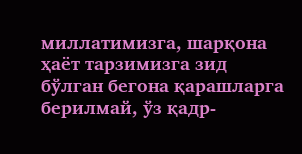миллатимизга, шарқона ҳаёт тарзимизга зид бўлган бегона қарашларга берилмай, ўз қадр-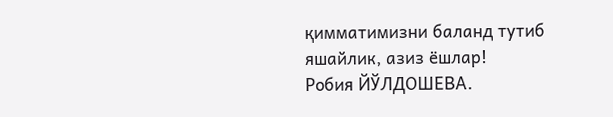қимматимизни баланд тутиб яшайлик, азиз ёшлар!
Робия ЙЎЛДОШЕВА.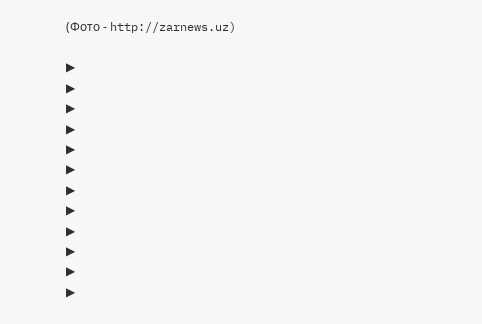(Фото - http://zarnews.uz)

▶
▶
▶
▶
▶
▶
▶
▶
▶
▶
▶
▶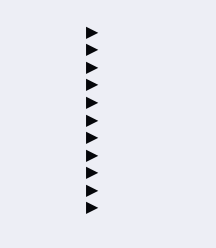▶
▶
▶
▶
▶
▶
▶
▶
▶
▶
▶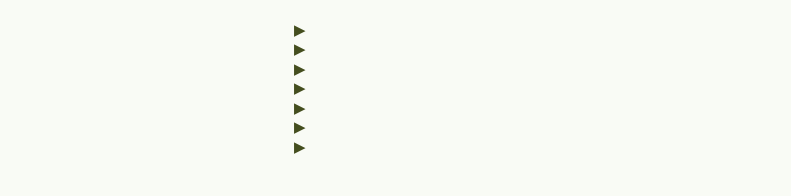▶
▶
▶
▶
▶
▶
▶